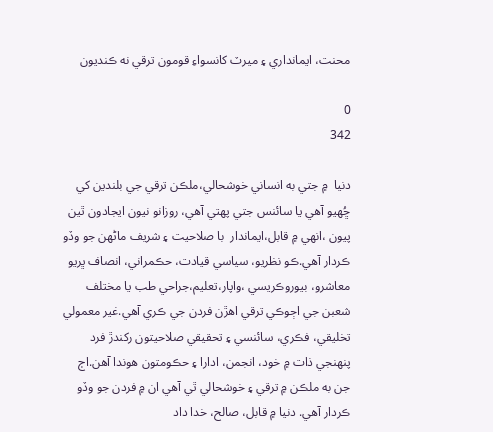محنت، ايمانداري ۽ ميرٽ کانسواءِ قومون ترقي نه ڪنديون

0
342

دنيا  ۾ جتي به انساني خوشحالي،ملڪن ترقي جي بلندين کي ڇُھيو آھي يا سائنس جتي پھتي آھي، روزانو نيون ايجادون ٿين پيون ،انھي ۾ قابل،ايماندار  با صلاحيت ۽ شريف ماڻھن جو وڏو ڪردار آھي.ڪو نظريو، سياسي قيادت، حڪمراني، انصاف ڀريو معاشرو، بيوروڪريسي ،واپار،تعليم،جراحي طب يا مختلف شعبن جي اڄوڪي ترقي اهڙن فردن جي ڪري آھي.غير معمولي تخليقي، فڪري، سائنسي ۽ تحقيقي صلاحيتون رکندڙ فرد پنھنجي ذات ۾ خود، انجمن، ادارا ۽ حڪومتون ھوندا آھن.اڄ جن به ملڪن ۾ ترقي ۽ خوشحالي ٿي آھي ان ۾ فردن جو وڏو ڪردار آھي. دنيا ۾ قابل، صالح، خدا داد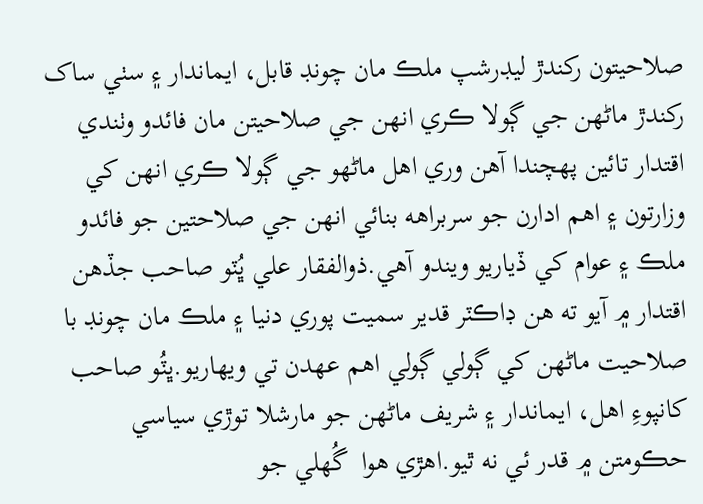صلاحيتون رکندڙ ليڊرشپ ملڪ مان چونڊ قابل، ايماندار ۽ سٺي ساک رکندڙ ماڻھن جي ڳولا ڪري انھن جي صلاحيتن مان فائدو وٺندي اقتدار تائين پھچندا آھن وري اھل ماڻھو جي ڳولا ڪري انھن کي وزارتون ۽ اھم ادارن جو سربراهه بنائي انھن جي صلاحتين جو فائدو ملڪ ۽ عوام کي ڏياريو ويندو آھي.ذوالفقار علي ڀُٽو صاحب جڏھن اقتدار ۾ آيو ته ھن ڊاڪٽر قدير سميت پوري دنيا ۽ ملڪ مان چونڊ با صلاحيت ماڻھن کي ڳولي ڳولي اھم عھدن تي ويھاريو.ڀٽُو صاحب کانپوءِ اھل، ايماندار ۽ شريف ماڻھن جو مارشلا توڙي سياسي حڪومتن ۾ قدر ئي نه ٿيو.اھڙي ھوا  گُھلي جو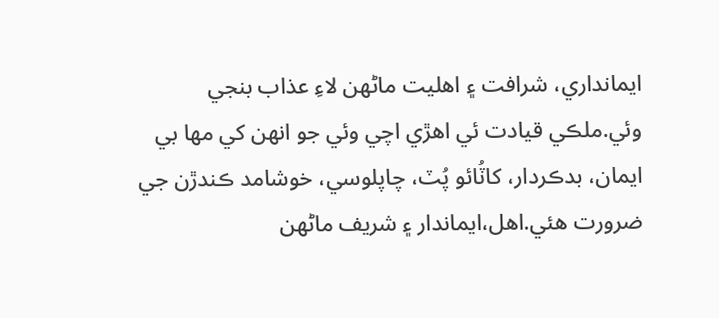ايمانداري، شرافت ۽ اھليت ماڻھن لاءِ عذاب بنجي وئي.ملڪي قيادت ئي اھڙي اچي وئي جو انھن کي مھا بي ايمان، بدڪردار، کاٽُائو پُٽ، چاپلوسي، خوشامد ڪندڙن جي ضرورت ھئي.اھل،ايماندار ۽ شريف ماڻھن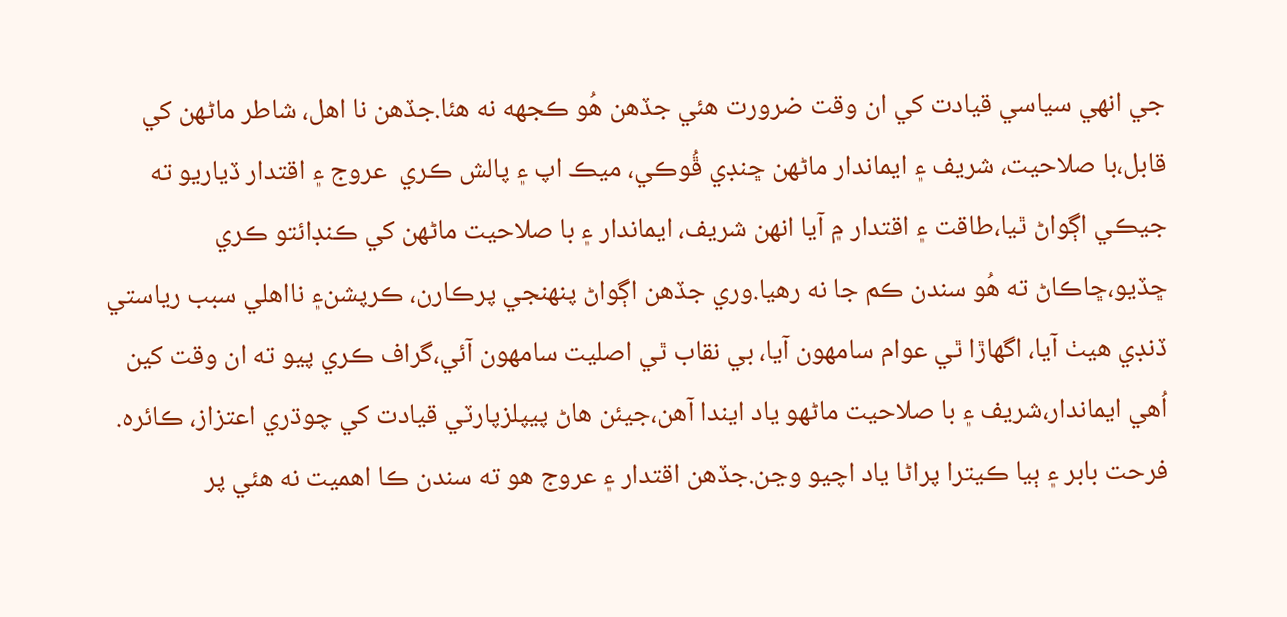جي انھي سياسي قيادت کي ان وقت ضرورت ھئي جڏھن ھُو ڪجھه نه ھئا.جڏھن نا اھل، شاطر ماڻھن کي قابل،با صلاحيت، شريف ۽ ايماندار ماڻھن ڇنڊي ڦُوڪي، ميڪ اپ ۽ پالش ڪري  عروج ۽ اقتدار ڏياريو ته جيڪي اڳواڻ ٿيا،طاقت ۽ اقتدار ۾ آيا انھن شريف، ايماندار ۽ با صلاحيت ماڻھن کي ڪنڊائتو ڪري ڇڏيو،ڇاڪاڻ ته ھُو سندن ڪم جا نه رھيا.وري جڏھن اڳواڻ پنھنجي پرڪارن، ڪرپشن۽ نااھلي سبب رياستي ڏنڊي ھيٺ آيا، اگھاڙا ٿي عوام سامھون آيا، بي نقاب ٿي اصليت سامھون آئي،گراف ڪري پيو ته ان وقت کين اُھي ايماندار،شريف ۽ با صلاحيت ماڻھو ياد ايندا آھن،جيئن ھاڻ پيپلزپارٽي قيادت کي چوڌري اعتزاز، ڪائره. فرحت بابر ۽ ٻيا ڪيترا پراڻا ياد اچيو وڃن.جڏھن اقتدار ۽ عروج ھو ته سندن ڪا اھميت نه ھئي پر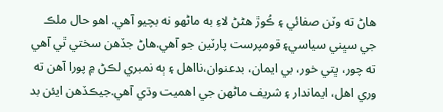ھاڻ ته وٽن صفائي ۽ ڪُوڙ ھڻڻ لاءِ به ماڻھو نه بچيو آھي. اھو حال ملڪ جي سڀني سياسي۽ قومپرست پارٽين جو آھي.ھاڻ جڏھن سختي ٿي آھي ته چور، ڀتي خور، بي ايمان، بدعنوان،نااھل ۽ ٻه نمبري لڪڻ ۾ پورا آھن ته وري اھل، ايماندار ۽ شريف ماڻھن جي اھميت وڌي آھي.جيڪڏھن ايئن بد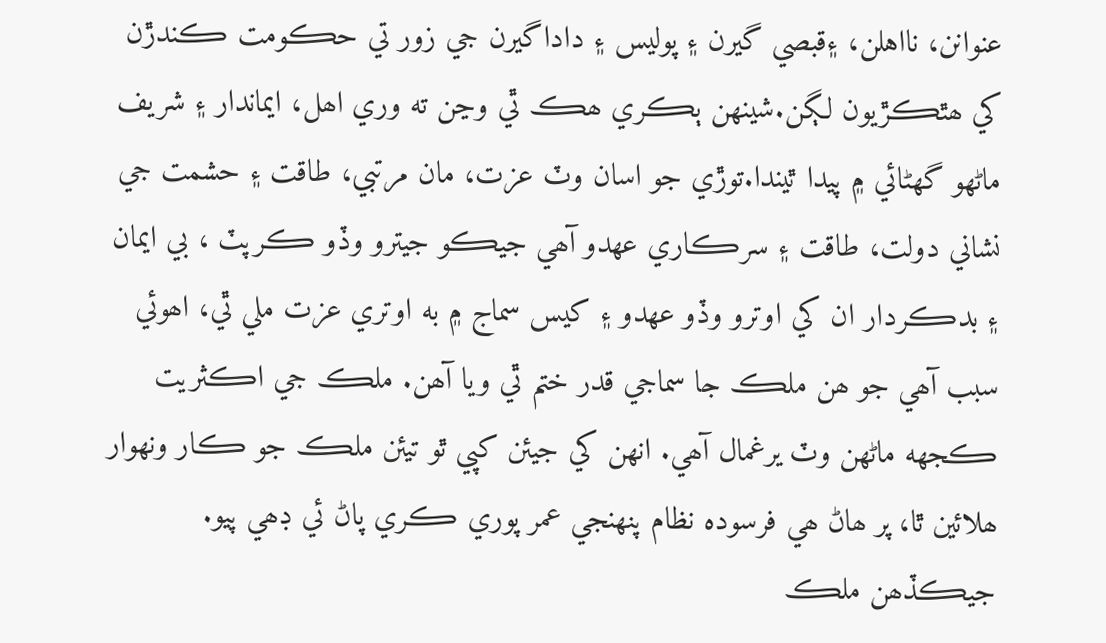عنوانن، نااهلن، ۽قبصي گيرن ۽ پوليس ۽ داداگيرن جي زور تي حڪومت ڪندڙن کي ھٿڪڙيون لڳن.شينھن ٻڪري ھڪ ٿي وڃن ته وري اھل، ايماندار ۽ شريف ماڻھو گھڻائي ۾ پيدا ٿيندا.توڙي جو اسان وٽ عزت، مان مرتبي، طاقت ۽ حشمت جي نشاني دولت، طاقت ۽ سرڪاري عھدو آھي جيڪو جيترو وڏو ڪرپٽ ، بي ايمان ۽ بدڪردار ان کي اوترو وڏو عھدو ۽ کيس سماج ۾ به اوتري عزت ملي ٿي، اھوئي سبب آھي جو ھن ملڪ جا سماجي قدر ختم ٿي ويا آھن. ملڪ جي اڪثريت ڪجهه ماڻھن وٽ يرغمال آھي. انھن کي جيئن کپي ٿو تيئن ملڪ جو ڪار ونھوار ھلائين ٿا، پر ھاڻ ھي فرسوده نظام پنھنجي عمر پوري ڪري پاڻ ئي ڊھي پيو. جيڪڏھن ملڪ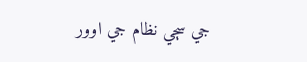جي سڄي نظام جي اوور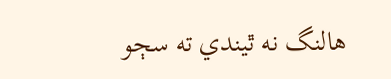ھالنگ نه ٿيندي ته سڄو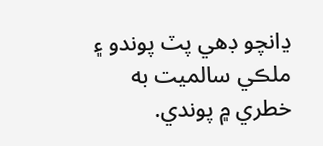ڍانچو ڊھي پٽ پوندو ۽ ملڪي سالميت به خطري ۾ پوندي.